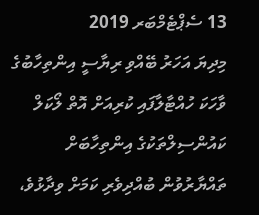13 ސެޕްޓެމްބަރ 2019
މިދިޔަ އަހަރު ބޭއްވި ރިޔާސީ އިންތިހާބުގެ ވާހަކަ ހުއްޓާލާފައި ކުރިއަށް އޮތް ލޯކަލް ކައުންސިލްތަކުގެ އިންތިހާބަށް ތައްޔާރުވުން ބުއްދިވެރި ކަމަށް ވިދާޅުވެ،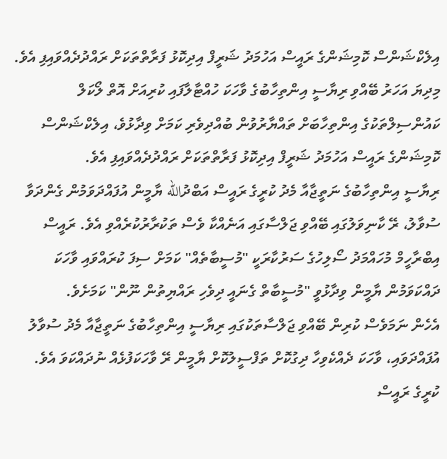އިލެކްޝަންސް ކޮމިޝަންގެ ރައީސް އަހުމަދު ޝަރީފް އިދިކޮޅު ފަރާތްތަކަށް ރައްދުދެއްވައިފި އެވެ.
މިދިޔަ އަހަރު ބޭއްވި ރިޔާސީ އިންތިހާބުގެ ވާހަކަ ހުއްޓާލާފައި ކުރިއަށް އޮތް ލޯކަލް ކައުންސިލްތަކުގެ އިންތިހާބަށް ތައްޔާރުވުން ބުއްދިވެރި ކަމަށް ވިދާޅުވެ، އިލެކްޝަންސް ކޮމިޝަންގެ ރައީސް އަހުމަދު ޝަރީފް އިދިކޮޅު ފަރާތްތަކަށް ރައްދުދެއްވައިފި އެވެ.
ރިޔާސީ އިންތިހާބުގެ ނަތީޖާއާ މެދު ކުރީގެ ރައީސް އަބްދުالله ޔާމީން އުފައްދަވަމުން ގެންދަވާ ސުވާލު، ރޭ ކާނިވަލުގައި ބޭއްވި ޖަލްސާގައި އަނެއްކާ ވެސް ތަކުރާރުކުރެއްވި އެވެ. ރައީސް އިބްރާހީމް މުހައްމަދު ސޯލިހުގެ ސަރުކާރަކީ "މުސީބާތެއް" ކަމަށް ސިފަ ކުރައްވައި ވާހަކަ ދައްކަވަމުން ޔާމީން ވިދާޅުވީ "މުސީބާތް ގެނައީ ދިވެހި ރައްޔިތުން ނޫން" ކަމަށެވެ.
އެހެން ނަމަވެސް ކުރިން ބޭއްވި ޖަލްސާތަކުގައި ރިޔާސީ އިންތިހާބުގެ ނަތީޖާއާ މެދު ސުވާލު އުފައްދަވައި، ވާހަކަ ދެއްކެވިހާ ދިގުކޮށް ތަފްސީލުކޮށް ޔާމީން ރޭ ވާހަކަފުޅެއް ނުދައްކަވަ އެވެ.
ކުރީގެ ރައީސް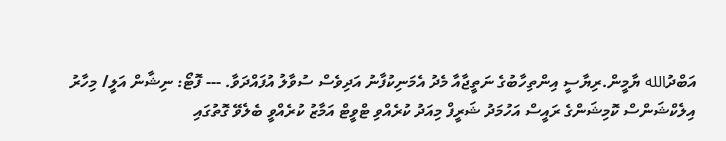އަބްދުالله ޔާމީން.ރިޔާސީ އިންތިހާބުގެ ނަތީޖާއާ މެދު އެމަނިކުފާނު އަދިވެސް ސުވާލު އުފައްދަވާ. --- ފޮޓޯ: ނިޝާން އަލީ/ މިހާރު
އިލެކްޝަންސް ކޮމިޝަންގެ ރައީސް އަހުމަދު ޝަރީފް މިއަދު ކުރެއްވި ޓްވީޓް އަމާޒު ކުރެއްވީ ބެލެވޭ ގޮތުގައި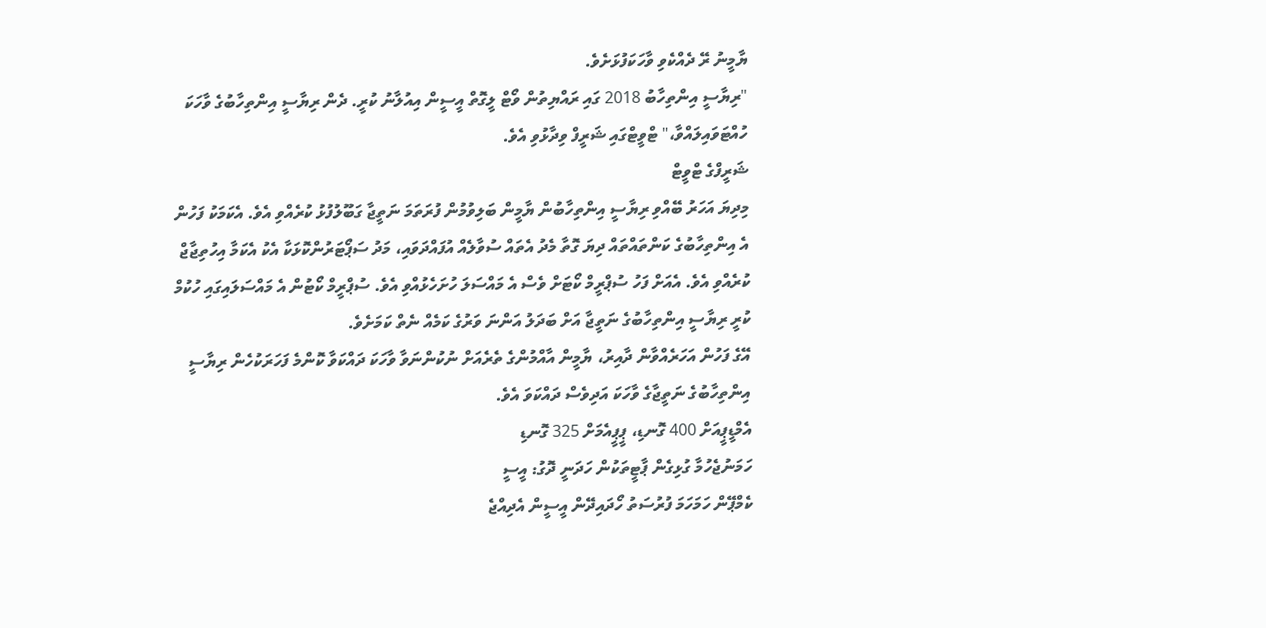ޔާމީނު ރޭ ދެއްކެވި ވާހަކަފުޅަށެވެ.
"ރިޔާސީ އިންތިހާބު 2018 ގައި ރައްޔިތުން ވޯޓް ލީގޮތް އީސީން އިއުލާނު ކުރީ. ދެން ރިޔާސީ އިންތިހާބުގެ ވާހަކަ ހުއްޓަވައިލައްވާ،" ޓްވީޓްގައި ޝަރީފް ވިދާޅުވި އެވެ.
ޝަރީފްގެ ޓްވީޓް
މިދިޔަ އަހަރު ބޭއްވި ރިޔާސީ އިންތިހާބުން ޔާމީން ބަލިވުމުން ފުރަތަމަ ނަތީޖާ ގަބޫލުފުޅު ކުރެއްވި އެވެ. އެކަމަކު ފަހުން އެ އިންތިހާބުގެ ކަންތައްތައް ދިޔަ ގޮތާ މެދު އެތައް ސުވާލެއް އުފައްދަވައި، މަދު ސަޕޯޓަރުންކޮޅަކާ އެކު އެކަމާ އިހުތިޖާޖް ކުރެއްވި އެވެ. އެއަށް ފަހު ސުޕްރީމް ކޯޓަށް ވެސް އެ މައްސަލަ ހުށަހެޅުއްވި އެވެ. ސުޕްރީމް ކޯޓުން އެ މައްސަލައިގައި ހުކުމް ކުރީ ރިޔާސީ އިންތިހާބުގެ ނަތީޖާ އަށް ބަދަލު އަންނަ ވަރުގެ ކަމެއް ނެތް ކަމަށެވެ.
އޭގެ ފަހުން އަހަރެއްވާން ދާއިރު، ޔާމީން އާއްމުންގެ ތެރެއަށް ނުކުންނަވާ ވާހަކަ ދައްކަވާ ކޮންމެ ފަހަރަކުހެން ރިޔާސީ އިންތިހާބުގެ ނަތީޖާގެ ވާހަކަ އަދިވެސް ދައްކަވަ އެވެ.
އެމްޑީޕީއަށް 400 ގޮނޑި، ޕީޕީއެމަށް 325 ގޮނޑި
ހަމަނުޖެހުމާ ގުޅިގެން ޕާޓީތަކުން ހަދަނީ ދޮގު: އީސީ
ކެމްޕޭން ހަމަހަމަ ފުރުސަތު ހޯދައިދޭން އީސީން އެދިއްޖެ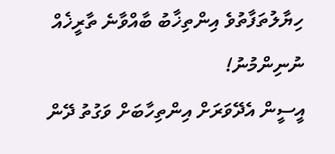ހިޔާލުތަފާތުވެ އިންތިޚާބު ބާއްވާނެ ތާރީޚެއް ނުނިންމުނު!
އީސީން އެދޭވަރަށް އިންތިހާބަށް ވަގުތު ދޭން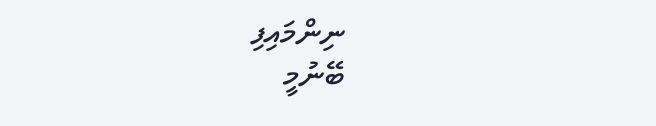ނިންމައިފި
ބޭނުމީ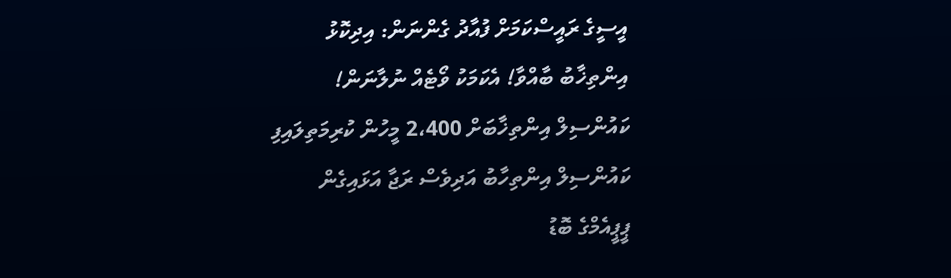އީސީގެ ރައީސްކަމަށް ފުއާދު ގެންނަން: އިދިކޮޅު
އިންތިޚާބު ބާއްވާ! އެކަމަކު ވޯޓެއް ނުލާނަން!
ކައުންސިލް އިންތިޚާބަށް 2،400 މީހުން ކުރިމަތިލައިފި
ކައުންސިލް އިންތިހާބު އަދިވެސް ރަޖާ އަޅައިގެން
ޕީޕީއެމްގެ ބޮޑު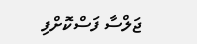ޖަލްސާ ފަސްކޮށްފި